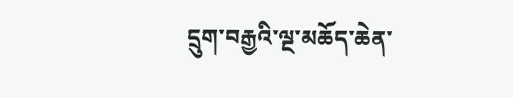དྲུག་བརྒྱའི་ལྔ་མཆོད་ཆེན་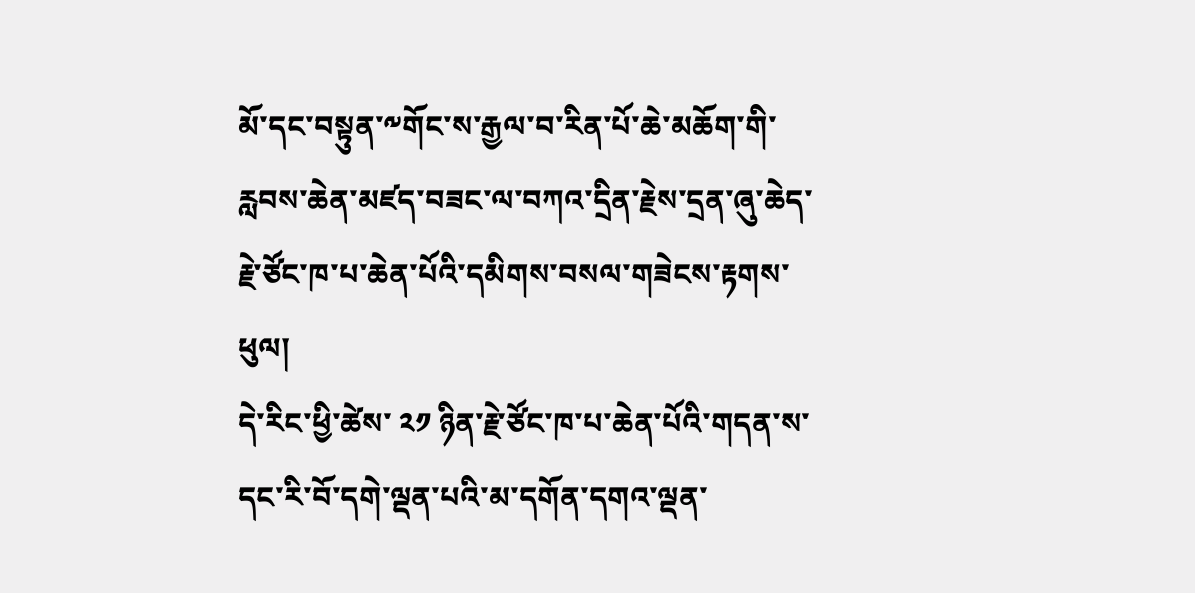མོ་དང་བསྟུན་༸གོང་ས་རྒྱལ་བ་རིན་པོ་ཆེ་མཆོག་གི་རླབས་ཆེན་མཛད་བཟང་ལ་བཀའ་དྲིན་རྗེས་དྲན་ཞུ་ཆེད་རྗེ་ཙོང་ཁ་པ་ཆེན་པོའི་དམིགས་བསལ་གཟེངས་རྟགས་ཕུལ།
དེ་རིང་ཕྱི་ཚེས་ ༢༡ ཉིན་རྗེ་ཙོང་ཁ་པ་ཆེན་པོའི་གདན་ས་དང་རི་བོ་དགེ་ལྡན་པའི་མ་དགོན་དགའ་ལྡན་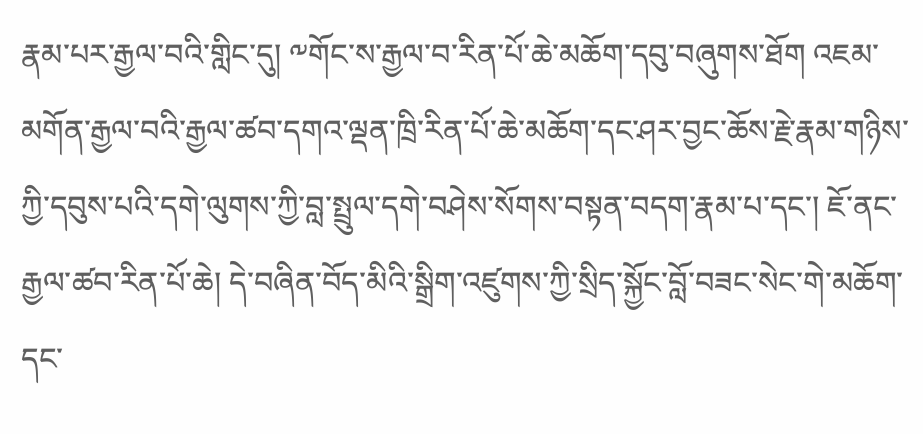རྣམ་པར་རྒྱལ་བའི་གླིང་དུ། ༸གོང་ས་རྒྱལ་བ་རིན་པོ་ཆེ་མཆོག་དབུ་བཞུགས་ཐོག འཇམ་མགོན་རྒྱལ་བའི་རྒྱལ་ཚབ་དགའ་ལྡན་ཁྲི་རིན་པོ་ཆེ་མཆོག་དང་ཤར་བྱང་ཆོས་རྗེ་རྣམ་གཉིས་ཀྱི་དབུས་པའི་དགེ་ལུགས་ཀྱི་བླ་སྤྲུལ་དགེ་བཤེས་སོགས་བསྟན་བདག་རྣམ་པ་དང་། ཇོ་ནང་རྒྱལ་ཚབ་རིན་པོ་ཆེ། དེ་བཞིན་བོད་མིའི་སྒྲིག་འཛུགས་ཀྱི་སྲིད་སྐྱོང་བློ་བཟང་སེང་གེ་མཆོག་དང་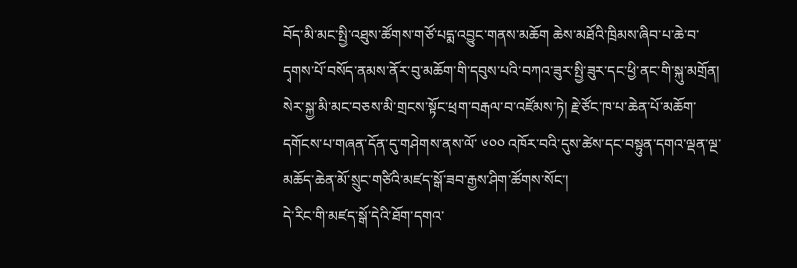བོད་མི་མང་སྤྱི་འཐུས་ཚོགས་གཙོ་པདྨ་འབྱུང་གནས་མཆོག ཆེས་མཐོའི་ཁྲིམས་ཞིབ་པ་ཆེ་བ་དྭགས་པོ་བསོད་ནམས་ནོར་བུ་མཆོག་གི་དབུས་པའི་བཀའ་ཟུར་སྤྱི་ཟུར་དང་ཕྱི་ནང་གི་སྐུ་མགྲོན། སེར་སྐྱ་མི་མང་བཅས་མི་གྲངས་སྟོང་ཕྲག་བརྒལ་བ་འཛོམས་ཏེ། རྗེ་ཙོང་ཁ་པ་ཆེན་པོ་མཆོག་དགོངས་པ་གཞན་དོན་དུ་གཤེགས་ནས་ལོ་ ༦༠༠ འཁོར་བའི་དུས་ཚེས་དང་བསྟུན་དགའ་ལྡན་ལྔ་མཆོད་ཆེན་མོ་སྲུང་གཙིའི་མཛད་སྒོ་ཟབ་རྒྱས་ཤིག་ཚོགས་སོང་།
དེ་རིང་གི་མཛད་སྒོ་དེའི་ཐོག་དགའ་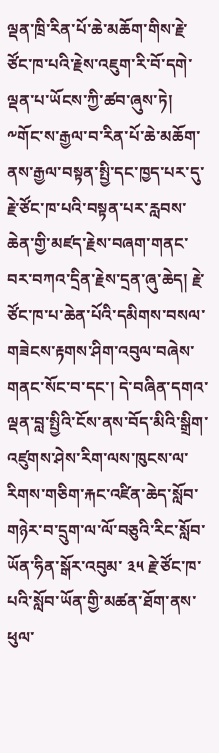ལྡན་ཁྲི་རིན་པོ་ཆེ་མཆོག་གིས་རྗེ་ཙོང་ཁ་པའི་རྗེས་འཇུག་རི་བོ་དགེ་ལྡན་པ་ཡོངས་ཀྱི་ཚབ་ཞུས་ཏེ། ༸གོང་ས་རྒྱལ་བ་རིན་པོ་ཆེ་མཆོག་ནས་རྒྱལ་བསྟན་སྤྱི་དང་ཁྱད་པར་དུ་རྗེ་ཙོང་ཁ་པའི་བསྟན་པར་རླབས་ཆེན་གྱི་མཛད་རྗེས་བཞག་གནང་བར་བཀའ་དྲིན་རྗེས་དྲན་ཞུ་ཆེད། རྗེ་ཙོང་ཁ་པ་ཆེན་པོའི་དམིགས་བསལ་གཟེངས་རྟགས་ཤིག་འབུལ་བཞེས་གནང་སོང་བ་དང་། དེ་བཞིན་དགའ་ལྡན་བླ་སྤྱིའི་ངོས་ནས་བོད་མིའི་སྒྲིག་འཛུགས་ཤེས་རིག་ལས་ཁུངས་ལ་རིགས་གཅིག་རྐང་འཛིན་ཆེད་སློབ་གཉེར་བ་དྲུག་ལ་ལོ་བཅུའི་རིང་སློབ་ཡོན་ཧིན་སྒོར་འབུམ་ ༣༥ རྗེ་ཙོང་ཁ་པའི་སློབ་ཡོན་གྱི་མཚན་ཐོག་ནས་ཕུལ་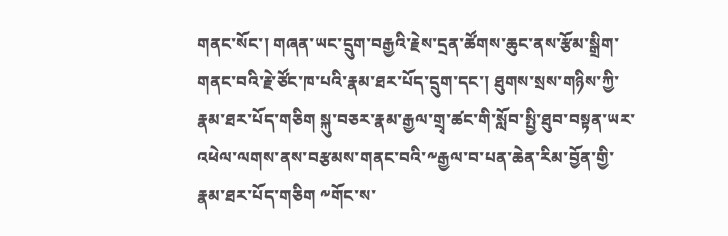གནང་སོང་། གཞན་ཡང་དྲུག་བརྒྱའི་རྗེས་དྲན་ཚོགས་ཆུང་ནས་རྩོམ་སྒྲིག་གནང་བའི་རྗེ་ཙོང་ཁ་པའི་རྣམ་ཐར་པོད་དྲུག་དང་། ཐུགས་སྲས་གཉིས་ཀྱི་རྣམ་ཐར་པོད་གཅིག སྐུ་བཅར་རྣམ་རྒྱལ་གྲྭ་ཚང་གི་སློབ་སྤྱི་ཐུབ་བསྟན་ཡར་འཕེལ་ལགས་ནས་བརྩམས་གནང་བའི་༸རྒྱལ་བ་པན་ཆེན་རིམ་བྱོན་གྱི་རྣམ་ཐར་པོད་གཅིག ༸གོང་ས་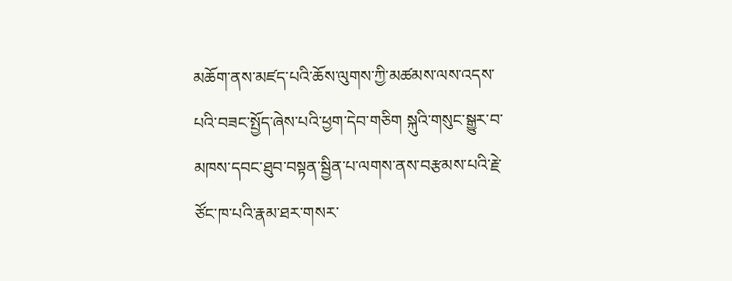མཆོག་ནས་མཛད་པའི་ཆོས་ལུགས་ཀྱི་མཚམས་ལས་འདས་པའི་བཟང་སྤྱོད་ཞེས་པའི་ཕྱག་དེབ་གཅིག སྐུའི་གསུང་སྒྱུར་བ་མཁས་དབང་ཐུབ་བསྟན་སྦྱིན་པ་ལགས་ནས་བརྩམས་པའི་རྗེ་ཙོང་ཁ་པའི་རྣམ་ཐར་གསར་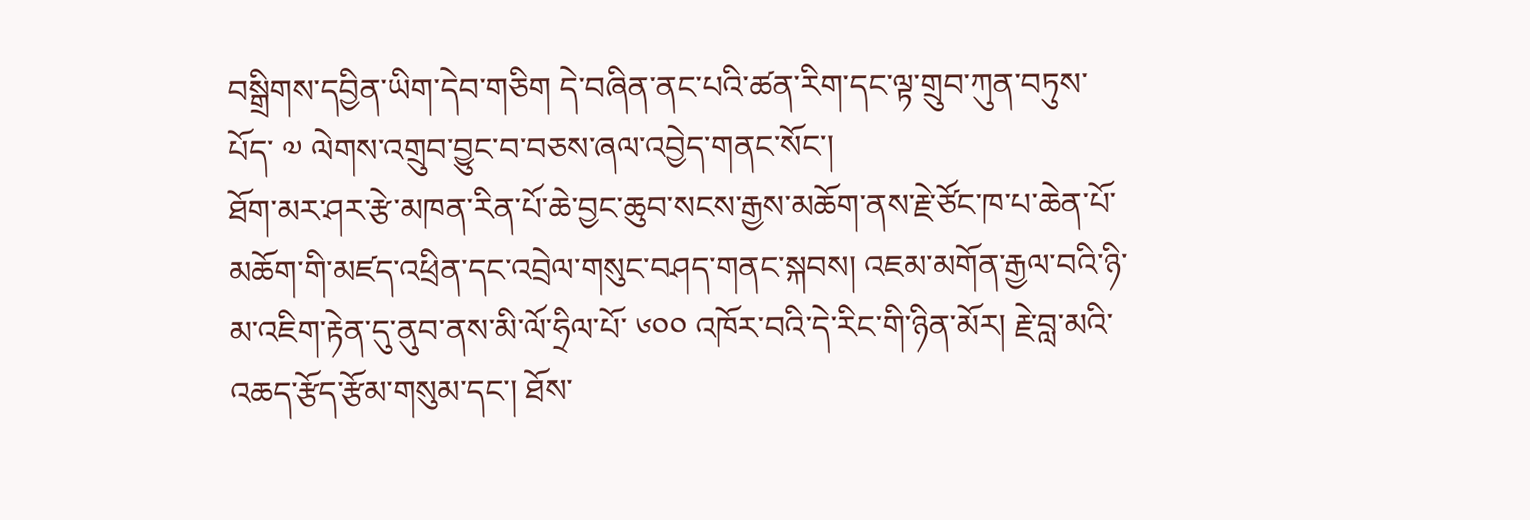བསྒྲིགས་དབྱིན་ཡིག་དེབ་གཅིག དེ་བཞིན་ནང་པའི་ཚན་རིག་དང་ལྟ་གྲུབ་ཀུན་བཏུས་པོད་ ༧ ལེགས་འགྲུབ་བྱུང་བ་བཅས་ཞལ་འབྱེད་གནང་སོང་།
ཐོག་མར་ཤར་རྩེ་མཁན་རིན་པོ་ཆེ་བྱང་ཆུབ་སངས་རྒྱས་མཆོག་ནས་རྗེ་ཙོང་ཁ་པ་ཆེན་པོ་མཆོག་གི་མཛད་འཕྲིན་དང་འབྲེལ་གསུང་བཤད་གནང་སྐབས། འཇམ་མགོན་རྒྱལ་བའི་ཉི་མ་འཇིག་རྟེན་དུ་ནུབ་ནས་མི་ལོ་ཧྲིལ་པོ་ ༦༠༠ འཁོར་བའི་དེ་རིང་གི་ཉིན་མོར། རྗེ་བླ་མའི་འཆད་རྩོད་རྩོམ་གསུམ་དང་། ཐོས་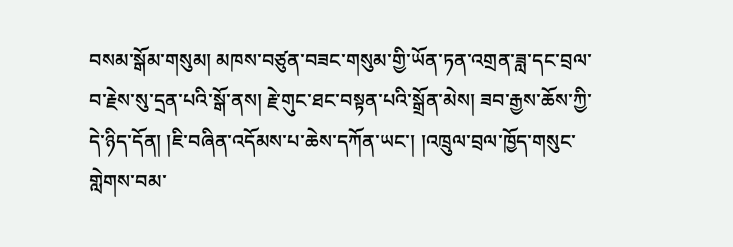བསམ་སྒོམ་གསུམ། མཁས་བཙུན་བཟང་གསུམ་གྱི་ཡོན་ཏན་འགྲན་ཟླ་དང་བྲལ་བ་རྗེས་སུ་དྲན་པའི་སྒོ་ནས། རྗེ་གུང་ཐང་བསྟན་པའི་སྒྲོན་མེས། ཟབ་རྒྱས་ཆོས་ཀྱི་དེ་ཉིད་དོན། །ཇི་བཞིན་འདོམས་པ་ཆེས་དཀོན་ཡང་། །འཁྲུལ་བྲལ་ཁྱོད་གསུང་གླེགས་བམ་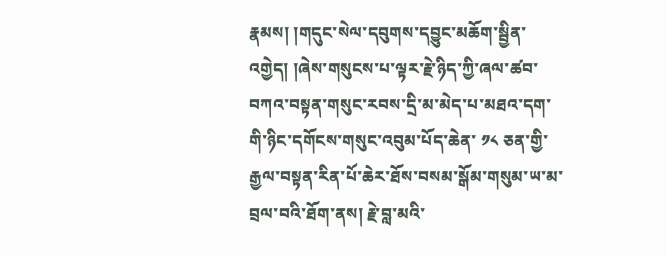རྣམས། །གདུང་སེལ་དབུགས་དབྱུང་མཆོག་སྦྱིན་འགྱེད། །ཞེས་གསུངས་པ་ལྟར་རྗེ་ཉིད་ཀྱི་ཞལ་ཚབ་བཀའ་བསྟན་གསུང་རབས་དྲི་མ་མེད་པ་མཐའ་དག་གི་ཉིང་དགོངས་གསུང་འབུམ་པོད་ཆེན་ ༡༨ ཅན་གྱི་རྒྱལ་བསྟན་རིན་པོ་ཆེར་ཐོས་བསམ་སྒོམ་གསུམ་ཡ་མ་བྲལ་བའི་ཐོག་ནས། རྗེ་བླ་མའི་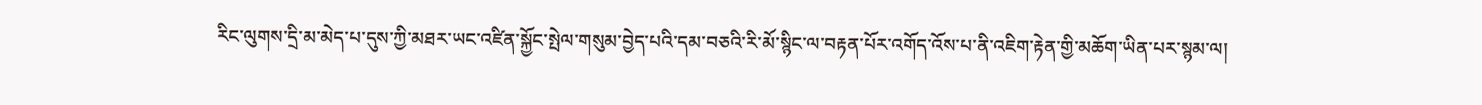རིང་ལུགས་དྲི་མ་མེད་པ་དུས་ཀྱི་མཐར་ཡང་འཛིན་སྐྱོང་སྤེལ་གསུམ་བྱེད་པའི་དམ་བཅའི་རི་མོ་སྙིང་ལ་བརྟན་པོར་འགོད་འོས་པ་ནི་འཇིག་རྟེན་གྱི་མཆོག་ཡིན་པར་སྙམ་ལ།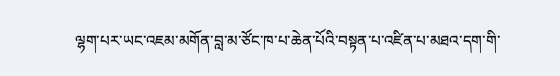ལྷག་པར་ཡང་འཇམ་མགོན་བླ་མ་ཙོང་ཁ་པ་ཆེན་པོའི་བསྟན་པ་འཛིན་པ་མཐའ་དག་གི་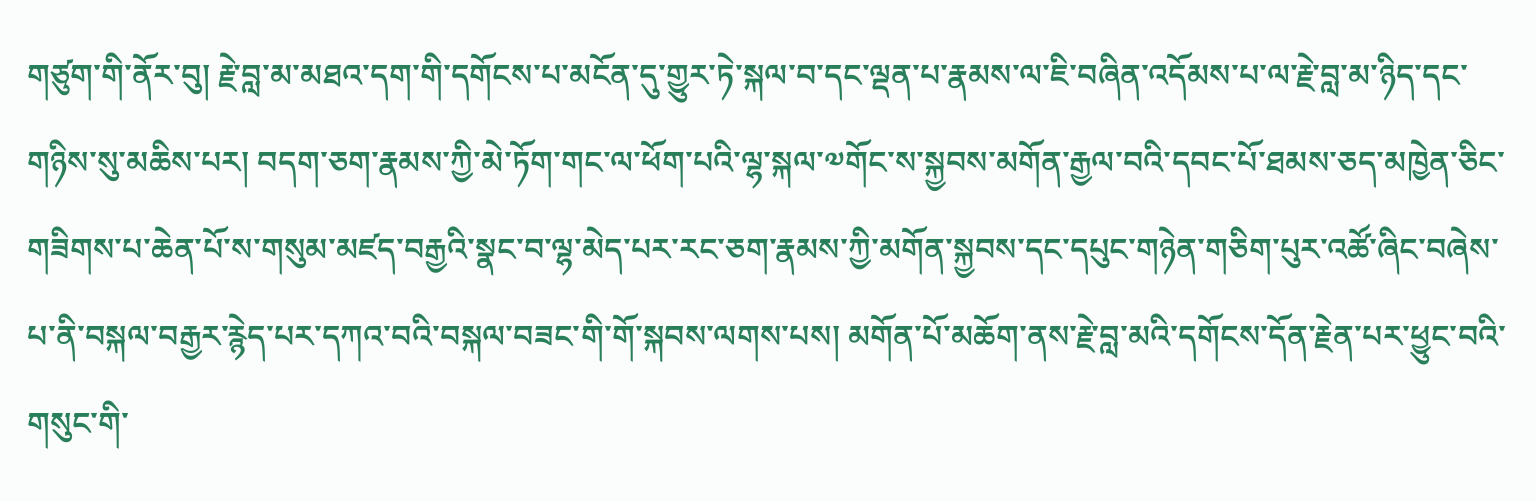གཙུག་གི་ནོར་བུ། རྗེ་བླ་མ་མཐའ་དག་གི་དགོངས་པ་མངོན་དུ་གྱུར་ཏེ་སྐལ་བ་དང་ལྡན་པ་རྣམས་ལ་ཇི་བཞིན་འདོམས་པ་ལ་རྗེ་བླ་མ་ཉིད་དང་གཉིས་སུ་མཆིས་པར། བདག་ཅག་རྣམས་ཀྱི་མེ་ཏོག་གང་ལ་ཕོག་པའི་ལྷ་སྐལ་༧གོང་ས་སྐྱབས་མགོན་རྒྱལ་བའི་དབང་པོ་ཐམས་ཅད་མཁྱེན་ཅིང་གཟིགས་པ་ཆེན་པོ་ས་གསུམ་མཛད་བརྒྱའི་སྣང་བ་ལྷ་མེད་པར་རང་ཅག་རྣམས་ཀྱི་མགོན་སྐྱབས་དང་དཔུང་གཉེན་གཅིག་པུར་འཚོ་ཞིང་བཞེས་པ་ནི་བསྐལ་བརྒྱར་རྙེད་པར་དཀའ་བའི་བསྐལ་བཟང་གི་གོ་སྐབས་ལགས་པས། མགོན་པོ་མཆོག་ནས་རྗེ་བླ་མའི་དགོངས་དོན་རྗེན་པར་ཕྱུང་བའི་གསུང་གི་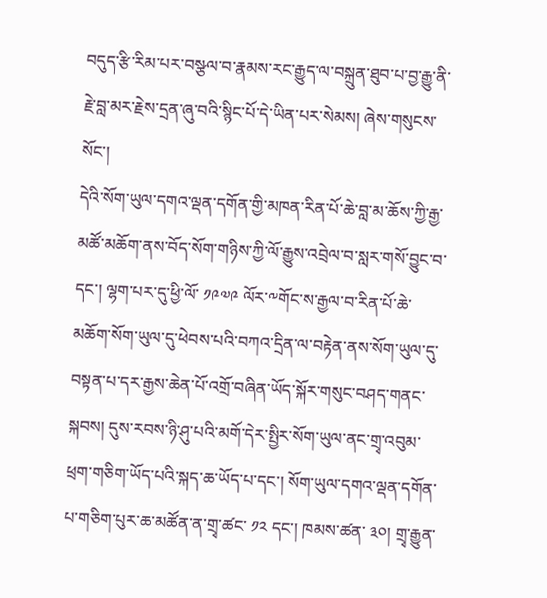བདུད་རྩི་རིམ་པར་བསྩལ་བ་རྣམས་རང་རྒྱུད་ལ་བསྐྲུན་ཐུབ་པ་བྱ་རྒྱུ་ནི་རྗེ་བླ་མར་རྗེས་དྲན་ཞུ་བའི་སྙིང་པོ་དེ་ཡིན་པར་སེམས། ཞེས་གསུངས་སོང་།
དེའི་སོག་ཡུལ་དགའ་ལྡན་དགོན་གྱི་མཁན་རིན་པོ་ཆེ་བླ་མ་ཆོས་ཀྱི་རྒྱ་མཚོ་མཆོག་ནས་བོད་སོག་གཉིས་ཀྱི་ལོ་རྒྱུས་འབྲེལ་བ་སླར་གསོ་བྱུང་བ་དང་། ལྷག་པར་དུ་ཕྱི་ལོ་ ༡༩༧༩ ལོར་༸གོང་ས་རྒྱལ་བ་རིན་པོ་ཆེ་མཆོག་སོག་ཡུལ་དུ་ཕེབས་པའི་བཀའ་དྲིན་ལ་བརྟེན་ནས་སོག་ཡུལ་དུ་བསྟན་པ་དར་རྒྱས་ཆེན་པོ་འགྲོ་བཞིན་ཡོད་སྐོར་གསུང་བཤད་གནང་སྐབས། དུས་རབས་ཉི་ཤུ་པའི་མགོ་དེར་སྤྱིར་སོག་ཡུལ་ནང་གྲྭ་འབུམ་ཕྲག་གཅིག་ཡོད་པའི་སྐད་ཆ་ཡོད་པ་དང་། སོག་ཡུལ་དགའ་ལྡན་དགོན་པ་གཅིག་པུར་ཆ་མཚོན་ན་གྲྭ་ཚང་ ༡༢ དང་། ཁམས་ཚན་ ༣༠། གྲྭ་རྒྱུན་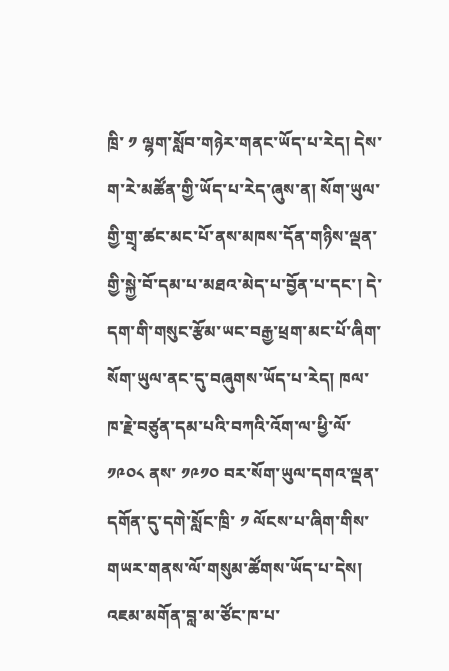ཁྲི་ ༡ ལྷག་སློབ་གཉེར་གནང་ཡོད་པ་རེད། དེས་ག་རེ་མཚོན་གྱི་ཡོད་པ་རེད་ཞུས་ན། སོག་ཡུལ་གྱི་གྲྭ་ཚང་མང་པོ་ནས་མཁས་དོན་གཉིས་ལྡན་གྱི་སྐྱེ་བོ་དམ་པ་མཐའ་མེད་པ་བྱོན་པ་དང་། དེ་དག་གི་གསུང་རྩོམ་ཡང་བརྒྱ་ཕྲག་མང་པོ་ཞིག་སོག་ཡུལ་ནང་དུ་བཞུགས་ཡོད་པ་རེད། ཁལ་ཁ་རྗེ་བཙུན་དམ་པའི་བཀའི་འོག་ལ་ཕྱི་ལོ་ ༡༩༠༨ ནས་ ༡༩༡༠ བར་སོག་ཡུལ་དགའ་ལྡན་དགོན་དུ་དགེ་སློང་ཁྲི་ ༡ ལོངས་པ་ཞིག་གིས་གཡར་གནས་ལོ་གསུམ་ཚོགས་ཡོད་པ་དེས། འཇམ་མགོན་བླ་མ་ཙོང་ཁ་པ་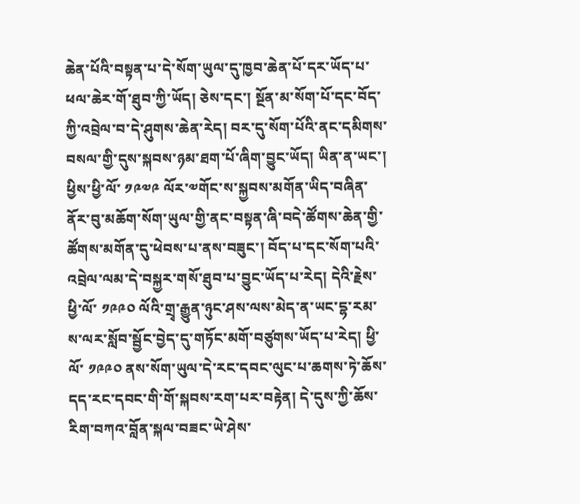ཆེན་པོའི་བསྟན་པ་དེ་སོག་ཡུལ་དུ་ཁྱབ་ཆེན་པོ་དར་ཡོད་པ་ཕལ་ཆེར་གོ་ཐུབ་ཀྱི་ཡོད། ཅེས་དང་། སྔོན་མ་སོག་པོ་དང་བོད་ཀྱི་འབྲེལ་བ་དེ་ཤུགས་ཆེན་རེད། བར་དུ་སོག་པོའི་ནང་དམིགས་བསལ་གྱི་དུས་སྐབས་ཉམ་ཐག་པོ་ཞིག་བྱུང་ཡོད། ཡིན་ན་ཡང་། ཕྱིས་ཕྱི་ལོ་ ༡༩༧༩ ལོར་༧གོང་ས་སྐྱབས་མགོན་ཡིད་བཞིན་ནོར་བུ་མཆོག་སོག་ཡུལ་གྱི་ནང་བསྟན་ཞི་བདེ་ཚོགས་ཆེན་གྱི་ཚོགས་མགོན་དུ་ཕེབས་པ་ནས་བཟུང་། བོད་པ་དང་སོག་པའི་འབྲེལ་ལམ་དེ་བསྐྱར་གསོ་ཐུབ་པ་བྱུང་ཡོད་པ་རེད། དེའི་རྗེས་ཕྱི་ལོ་ ༡༩༩༠ ལོའི་གྲྭ་རྒྱུན་ཉུང་ཤས་ལས་མེད་ན་ཡང་དྷ་རམ་ས་ལར་སློབ་སྦྱོང་བྱེད་དུ་གཏོང་མགོ་བཙུགས་ཡོད་པ་རེད། ཕྱི་ལོ་ ༡༩༩༠ ནས་སོག་ཡུལ་དེ་རང་དབང་ལུང་པ་ཆགས་ཏེ་ཆོས་དད་རང་དབང་གི་གོ་སྐབས་རག་པར་བརྟེན། དེ་དུས་ཀྱི་ཆོས་རིག་བཀའ་བློན་སྐལ་བཟང་ཡེ་ཤེས་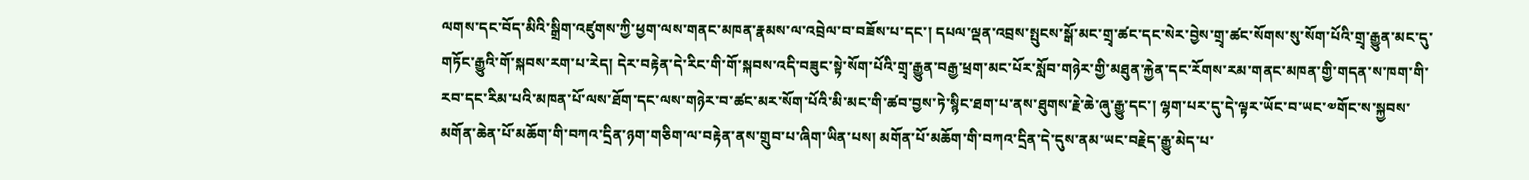ལགས་དང་བོད་མིའི་སྒྲིག་འཛུགས་ཀྱི་ཕྱག་ལས་གནང་མཁན་རྣམས་ལ་འབྲེལ་བ་བཟོས་པ་དང་། དཔལ་ལྡན་འབྲས་སྤུངས་སྒོ་མང་གྲྭ་ཚང་དང་སེར་བྱེས་གྲྭ་ཚང་སོགས་སུ་སོག་པོའི་གྲྭ་རྒྱུན་མང་དུ་གཏོང་རྒྱུའི་གོ་སྐབས་རག་པ་རེད། དེར་བརྟེན་དེ་རིང་གི་གོ་སྐབས་འདི་བཟུང་སྟེ་སོག་པོའི་གྲྭ་རྒྱུན་བརྒྱ་ཕྲག་མང་པོར་སློབ་གཉེར་གྱི་མཐུན་རྐྱེན་དང་རོགས་རམ་གནང་མཁན་གྱི་གདན་ས་ཁག་གི་རབ་དང་རིམ་པའི་མཁན་པོ་ལས་ཐོག་དང་ལས་གཉེར་བ་ཚང་མར་སོག་པོའི་མི་མང་གི་ཚབ་བྱས་ཏེ་སྙིང་ཐག་པ་ནས་ཐུགས་རྗེ་ཆེ་ཞུ་རྒྱུ་དང་། ལྷག་པར་དུ་དེ་ལྟར་ཡོང་བ་ཡང་༧གོང་ས་སྐྱབས་མགོན་ཆེན་པོ་མཆོག་གི་བཀའ་དྲིན་ཉག་གཅིག་ལ་བརྟེན་ནས་གྲུབ་པ་ཞིག་ཡིན་པས། མགོན་པོ་མཆོག་གི་བཀའ་དྲིན་དེ་དུས་ནམ་ཡང་བརྗེད་རྒྱུ་མེད་པ་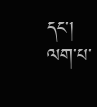དང་། ལག་པ་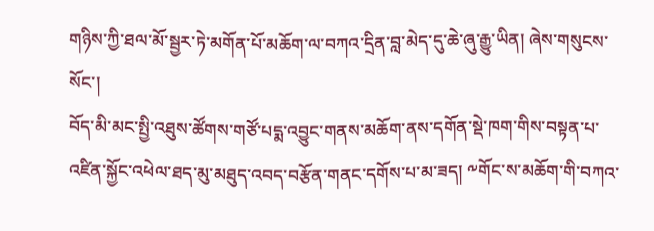གཉིས་ཀྱི་ཐལ་མོ་སྦྱར་ཏེ་མགོན་པོ་མཆོག་ལ་བཀའ་དྲིན་བླ་མེད་དུ་ཆེ་ཞུ་རྒྱུ་ཡིན། ཞེས་གསུངས་སོང་།
བོད་མི་མང་སྤྱི་འཐུས་ཚོགས་གཙོ་པདྨ་འབྱུང་གནས་མཆོག་ནས་དགོན་སྡེ་ཁག་གིས་བསྟན་པ་འཛིན་སྐྱོང་འཕེལ་ཐད་མུ་མཐུད་འབད་བརྩོན་གནང་དགོས་པ་མ་ཟད། ༸གོང་ས་མཆོག་གི་བཀའ་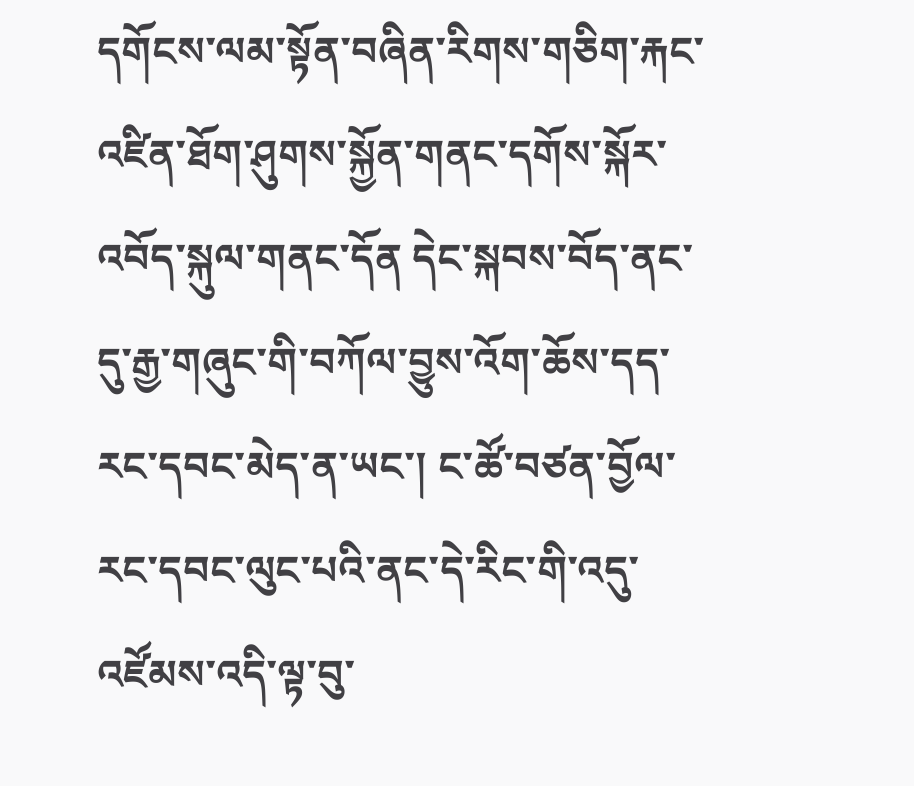དགོངས་ལམ་སྟོན་བཞིན་རིགས་གཅིག་རྐང་འཛིན་ཐོག་ཤུགས་སྐྱོན་གནང་དགོས་སྐོར་འབོད་སྐུལ་གནང་དོན དེང་སྐབས་བོད་ནང་དུ་རྒྱ་གཞུང་གི་བཀོལ་བྱུས་འོག་ཆོས་དད་རང་དབང་མེད་ན་ཡང་། ང་ཚོ་བཙན་བྱོལ་རང་དབང་ལུང་པའི་ནང་དེ་རིང་གི་འདུ་འཛོམས་འདི་ལྟ་བུ་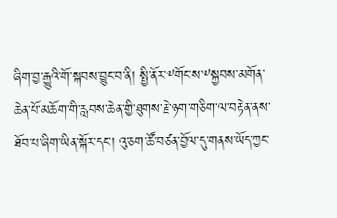ཞིག་བྱ་རྒྱུའི་གོ་སྐབས་བྱུང་བ་ནི། སྤྱི་ནོར་༸གོང་ས་༸སྐྱབས་མགོན་ཆེན་པོ་མཆོག་གི་རླབས་ཆེན་གྱི་ཐུགས་རྗེ་ཉག་གཅིག་ལ་བརྟེན་ནས་ཐོབ་པ་ཞིག་ཡིན་སྐོར་དང་། འུ་ཅག་ཚོ་བཙན་བྱོལ་དུ་གནས་ཡོད་ཀྱང་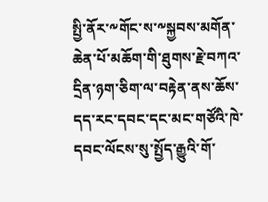སྤྱི་ནོར་༸གོང་ས་༸སྐྱབས་མགོན་ཆེན་པོ་མཆོག་གི་ཐུགས་རྗེ་བཀའ་དྲིན་ཉག་ཅིག་ལ་བརྟེན་ནས་ཆོས་དད་རང་དབང་དང་མང་གཙོའི་ཁེ་དབང་ལོངས་སུ་སྤྱོད་རྒྱུའི་གོ་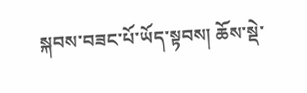སྐབས་བཟང་པོ་ཡོད་སྟབས། ཆོས་སྡེ་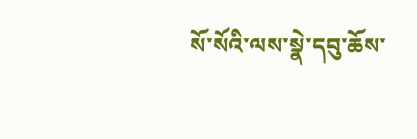སོ་སོའི་ལས་སྣེ་དབུ་ཆོས་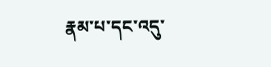རྣམ་པ་དང་འདུ་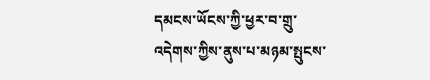དམངས་ཡོངས་ཀྱི་ཕྱར་བ་གྲུ་འདེགས་ཀྱིས་ནུས་པ་མཉམ་སྤུངས་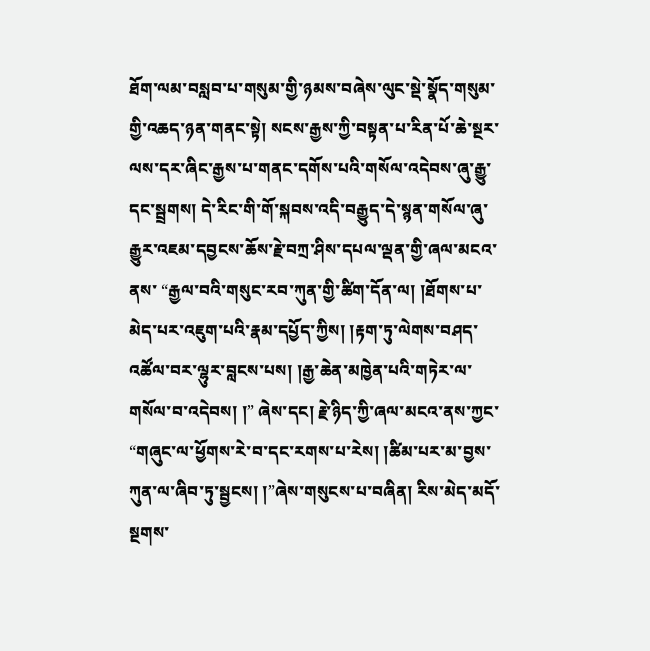ཐོག་ལམ་བསླབ་པ་གསུམ་གྱི་ཉམས་བཞེས་ལུང་སྡེ་སྣོད་གསུམ་གྱི་འཆད་ཉན་གནང་སྟེ། སངས་རྒྱས་ཀྱི་བསྟན་པ་རིན་པོ་ཆེ་སྔར་ལས་དར་ཞིང་རྒྱས་པ་གནང་དགོས་པའི་གསོལ་འདེབས་ཞུ་རྒྱུ་དང་སྦྲགས། དེ་རིང་གི་གོ་སྐབས་འདི་བརྒྱུད་དེ་སྙན་གསོལ་ཞུ་རྒྱུར་འཇམ་དབྱངས་ཆོས་རྗེ་བཀྲ་ཤིས་དཔལ་ལྡན་གྱི་ཞལ་མངའ་ནས་ “རྒྱལ་བའི་གསུང་རབ་ཀུན་གྱི་ཚིག་དོན་ལ། །ཐོགས་པ་མེད་པར་འཇུག་པའི་རྣམ་དཔྱོད་ཀྱིས། །རྟག་ཏུ་ལེགས་བཤད་འཚོལ་བར་ལྷུར་བླངས་པས། །རྒྱ་ཆེན་མཁྱེན་པའི་གཏེར་ལ་གསོལ་བ་འདེབས། །” ཞེས་དང། རྗེ་ཉིད་ཀྱི་ཞལ་མངའ་ནས་ཀྱང་ “གཞུང་ལ་ཕྱོགས་རེ་བ་དང་རགས་པ་རེས། །ཚིམ་པར་མ་བྱས་ཀུན་ལ་ཞིབ་ཏུ་སྦྱངས། །”ཞེས་གསུངས་པ་བཞིན། རིས་མེད་མདོ་སྔགས་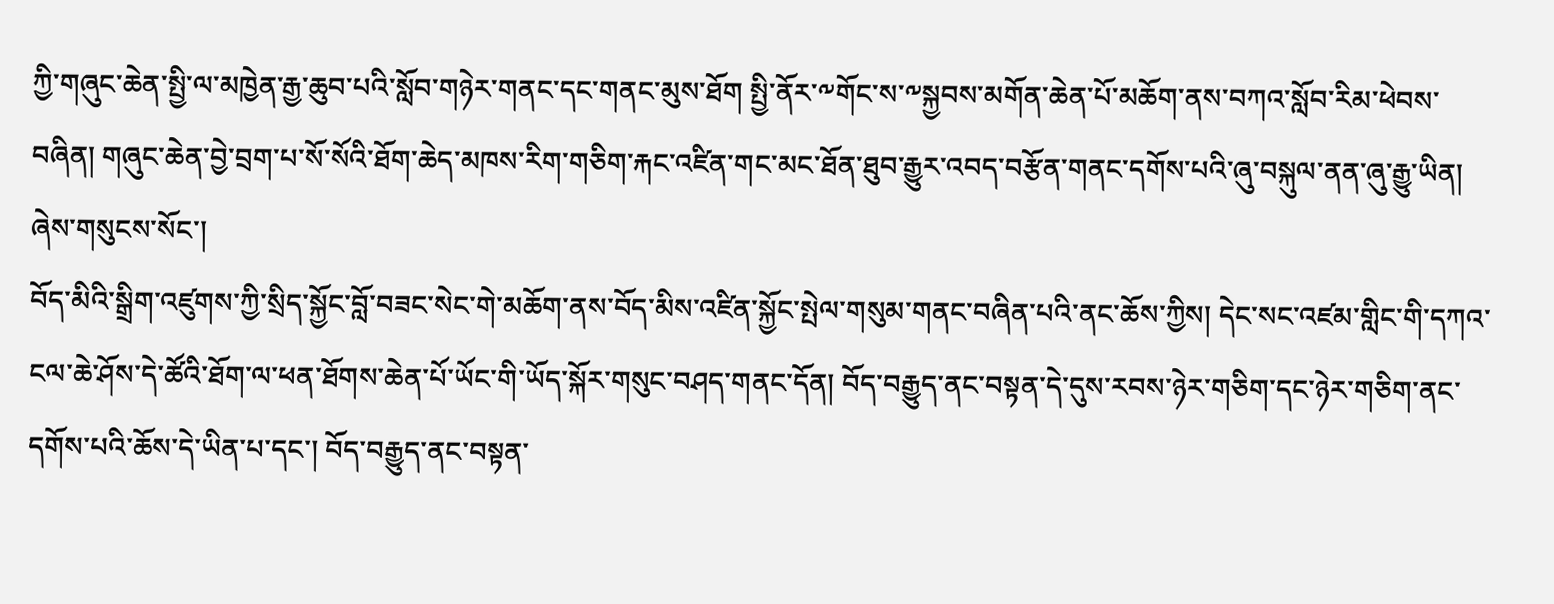ཀྱི་གཞུང་ཆེན་སྤྱི་ལ་མཁྱེན་རྒྱ་ཆུབ་པའི་སློབ་གཉེར་གནང་དང་གནང་མུས་ཐོག སྤྱི་ནོར་༸གོང་ས་༸སྐྱབས་མགོན་ཆེན་པོ་མཆོག་ནས་བཀའ་སློབ་རིམ་ཕེབས་བཞིན། གཞུང་ཆེན་བྱེ་བྲག་པ་སོ་སོའི་ཐོག་ཆེད་མཁས་རིག་གཅིག་རྐང་འཛིན་གང་མང་ཐོན་ཐུབ་རྒྱུར་འབད་བརྩོན་གནང་དགོས་པའི་ཞུ་བསྐུལ་ནན་ཞུ་རྒྱུ་ཡིན། ཞེས་གསུངས་སོང་།
བོད་མིའི་སྒྲིག་འཛུགས་ཀྱི་སྲིད་སྐྱོང་བློ་བཟང་སེང་གེ་མཆོག་ནས་བོད་མིས་འཛིན་སྐྱོང་སྤེལ་གསུམ་གནང་བཞིན་པའི་ནང་ཆོས་ཀྱིས། དེང་སང་འཛམ་གླིང་གི་དཀའ་ངལ་ཆེ་ཤོས་དེ་ཚོའི་ཐོག་ལ་ཕན་ཐོགས་ཆེན་པོ་ཡོང་གི་ཡོད་སྐོར་གསུང་བཤད་གནང་དོན། བོད་བརྒྱུད་ནང་བསྟན་དེ་དུས་རབས་ཉེར་གཅིག་དང་ཉེར་གཅིག་ནང་དགོས་པའི་ཆོས་དེ་ཡིན་པ་དང་། བོད་བརྒྱུད་ནང་བསྟན་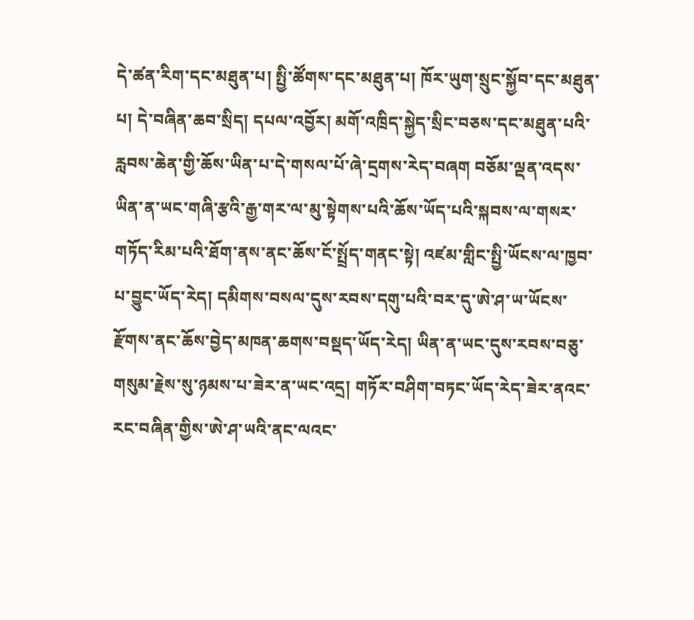དེ་ཚན་རིག་དང་མཐུན་པ། སྤྱི་ཚོགས་དང་མཐུན་པ། ཁོར་ཡུག་སྲུང་སྐྱོབ་དང་མཐུན་པ། དེ་བཞིན་ཆབ་སྲིད། དཔལ་འབྱོར། མགོ་འཁྲིད་སྐྱེད་སྲིང་བཅས་དང་མཐུན་པའི་རླབས་ཆེན་གྱི་ཆོས་ཡིན་པ་དེ་གསལ་པོ་ཞེ་དྲགས་རེད་བཞག བཅོམ་ལྡན་འདས་ཡིན་ན་ཡང་གཞི་རྩའི་རྒྱ་གར་ལ་མུ་སྟེགས་པའི་ཆོས་ཡོད་པའི་སྐབས་ལ་གསར་གཏོད་རིམ་པའི་ཐོག་ནས་ནང་ཆོས་ངོ་སྤྲོད་གནང་སྟེ། འཛམ་གླིང་སྤྱི་ཡོངས་ལ་ཁྱབ་པ་བྱུང་ཡོད་རེད། དམིགས་བསལ་དུས་རབས་དགུ་པའི་བར་དུ་ཨེ་ཤ་ཡ་ཡོངས་རྫོགས་ནང་ཆོས་བྱེད་མཁན་ཆགས་བསྡད་ཡོད་རེད། ཡིན་ན་ཡང་དུས་རབས་བཅུ་གསུམ་རྗེས་སུ་ཉམས་པ་ཟེར་ན་ཡང་འདྲ། གཏོར་བཤིག་བཏང་ཡོད་རེད་ཟེར་ནའང་རང་བཞིན་གྱིས་ཨེ་ཤ་ཡའི་ནང་ལའང་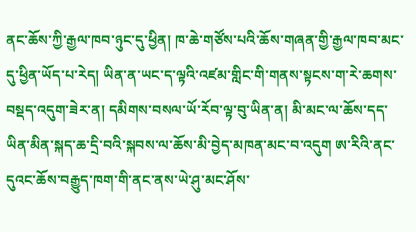ནང་ཆོས་ཀྱི་རྒྱལ་ཁབ་ཉུང་དུ་ཕྱིན། ཁ་ཆེ་གཙོས་པའི་ཆོས་གཞན་གྱི་རྒྱལ་ཁབ་མང་དུ་ཕྱིན་ཡོད་པ་རེད། ཡིན་ན་ཡང་ད་ལྟའི་འཛམ་གླིང་གི་གནས་སྟངས་ག་རེ་ཆགས་བསྡད་འདུག་ཟེར་ན། དམིགས་བསལ་ཡོ་རོབ་ལྟ་བུ་ཡིན་ན། མི་མང་ལ་ཆོས་དད་ཡིན་མིན་སྐད་ཆ་དྲི་བའི་སྐབས་ལ་ཆོས་མི་བྱེད་མཁན་མང་བ་འདུག ཨ་རིའི་ནང་དུའང་ཆོས་བརྒྱུད་ཁག་གི་ནང་ནས་ཡེ་ཤུ་མང་ཤོས་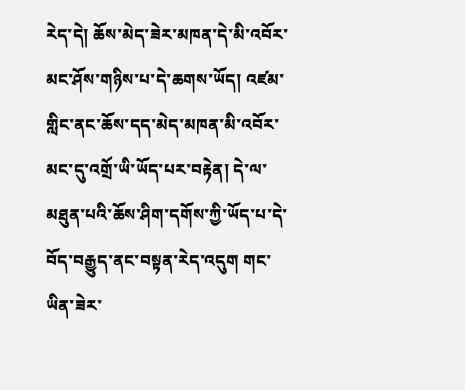རེད་དེ། ཆོས་མེད་ཟེར་མཁན་དེ་མི་འབོར་མང་ཤོས་གཉིས་པ་དེ་ཆགས་ཡོད། འཛམ་གླིང་ནང་ཆོས་དད་མེད་མཁན་མི་འབོར་མང་དུ་འགྲོ་ཡི་ཡོད་པར་བརྟེན། དེ་ལ་མཐུན་པའི་ཆོས་ཤིག་དགོས་ཀྱི་ཡོད་པ་དེ་བོད་བརྒྱུད་ནང་བསྟན་རེད་འདུག གང་ཡིན་ཟེར་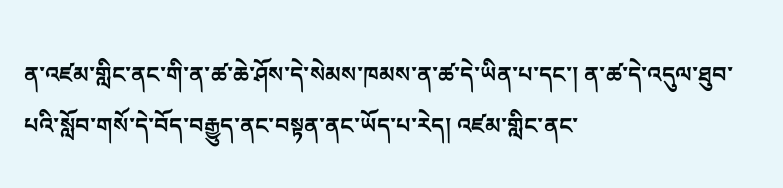ན་འཛམ་གླིང་ནང་གི་ན་ཚ་ཆེ་ཤོས་དེ་སེམས་ཁམས་ན་ཚ་དེ་ཡིན་པ་དང་། ན་ཚ་དེ་འདུལ་ཐུབ་པའི་སློབ་གསོ་དེ་བོད་བརྒྱུད་ནང་བསྟན་ནང་ཡོད་པ་རེད། འཛམ་གླིང་ནང་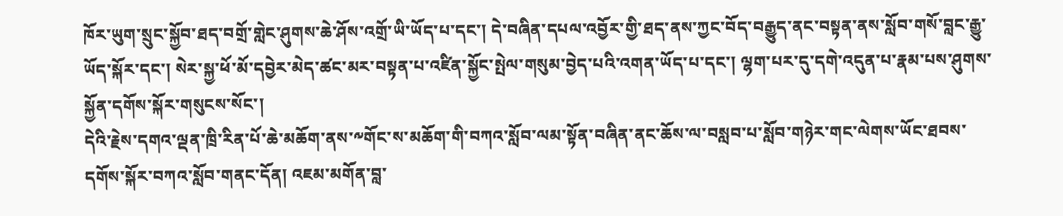ཁོར་ཡུག་སྲུང་སྐྱོབ་ཐད་བགྲོ་གླེང་ཤུགས་ཆེ་ཤོས་འགྲོ་ཡི་ཡོད་པ་དང་། དེ་བཞིན་དཔལ་འབྱོར་གྱི་ཐད་ནས་ཀྱང་བོད་བརྒྱུད་ནང་བསྟན་ནས་སློབ་གསོ་བླང་རྒྱུ་ཡོད་སྐོར་དང་། སེར་སྐྱ་ཕོ་མོ་དབྱེར་མེད་ཚང་མར་བསྟན་པ་འཛིན་སྐྱོང་སྤེལ་གསུམ་བྱེད་པའི་འགན་ཡོད་པ་དང་། ལྷག་པར་དུ་དགེ་འདུན་པ་རྣམ་པས་ཤུགས་སྐྱོན་དགོས་སྐོར་གསུངས་སོང་།
དེའི་རྗེས་དགའ་ལྡན་ཁྲི་རིན་པོ་ཆེ་མཆོག་ནས་༸གོང་ས་མཆོག་གི་བཀའ་སློབ་ལམ་སྟོན་བཞིན་ནང་ཆོས་ལ་བསླབ་པ་སློབ་གཉེར་གང་ལེགས་ཡོང་ཐབས་དགོས་སྐོར་བཀའ་སློབ་གནང་དོན། འཇམ་མགོན་བླ་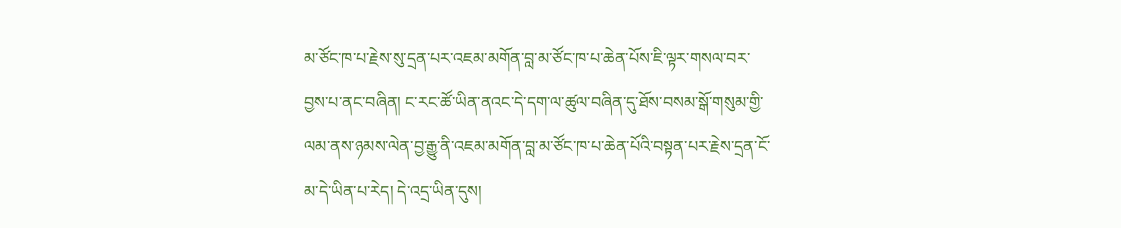མ་ཙོང་ཁ་པ་རྗེས་སུ་དྲན་པར་འཇམ་མགོན་བླ་མ་ཙོང་ཁ་པ་ཆེན་པོས་ཇི་ལྟར་གསལ་བར་བྱས་པ་ནང་བཞིན། ང་རང་ཚོ་ཡིན་ནའང་དེ་དག་ལ་ཚུལ་བཞིན་དུ་ཐོས་བསམ་སྒོ་གསུམ་གྱི་ལམ་ནས་ཉམས་ལེན་བྱ་རྒྱུ་ནི་འཇམ་མགོན་བླ་མ་ཙོང་ཁ་པ་ཆེན་པོའི་བསྟན་པར་རྗེས་དྲན་ངོ་མ་དེ་ཡིན་པ་རེད། དེ་འདྲ་ཡིན་དུས།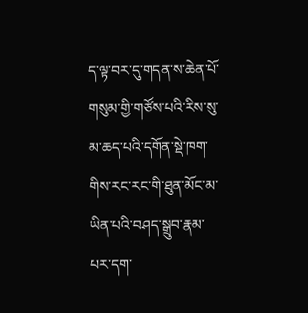ད་ལྟ་བར་དུ་གདན་ས་ཆེན་པོ་གསུམ་གྱི་གཙོས་པའི་རིས་སུ་མ་ཆད་པའི་དགོན་སྡེ་ཁག་གིས་རང་རང་གི་ཐུན་མོང་མ་ཡིན་པའི་བཤད་སྒྲུབ་རྣམ་པར་དག་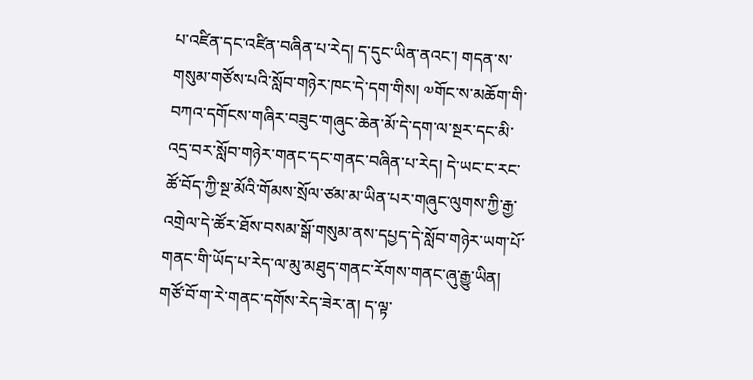པ་འཛིན་དང་འཛིན་བཞིན་པ་རེད། ད་དུང་ཡིན་ནའང་། གདན་ས་གསུམ་གཙོས་པའི་སློབ་གཉེར་ཁང་དེ་དག་གིས། ༧གོང་ས་མཆོག་གི་བཀའ་དགོངས་གཞིར་བཟུང་གཞུང་ཆེན་མོ་དེ་དག་ལ་སྔར་དང་མི་འདྲ་བར་སློབ་གཉེར་གནང་དང་གནང་བཞིན་པ་རེད། དེ་ཡང་ང་རང་ཚོ་བོད་ཀྱི་སྔ་མོའི་གོམས་སྲོལ་ཙམ་མ་ཡིན་པར་གཞུང་ལུགས་ཀྱི་རྒྱ་འགྲེལ་དེ་ཚོར་ཐོས་བསམ་སྒོ་གསུམ་ནས་དཔྱད་དེ་སློབ་གཉེར་ཡག་པོ་གནང་གི་ཡོད་པ་རེད་ལ་མུ་མཐུད་གནང་རོགས་གནང་ཞུ་རྒྱུ་ཡིན། གཙོ་བོ་ག་རེ་གནང་དགོས་རེད་ཟེར་ན། ད་ལྟ་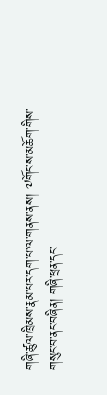གཞི་ཚུལ་ཁྲིམས་རྣམ་པར་དག་པ་ལ་གནས་ནས། ༧གོང་ས་མཆོག་གིས་གསུང་བ་ནང་བཞིན། གཞི་ཕྲན་དང་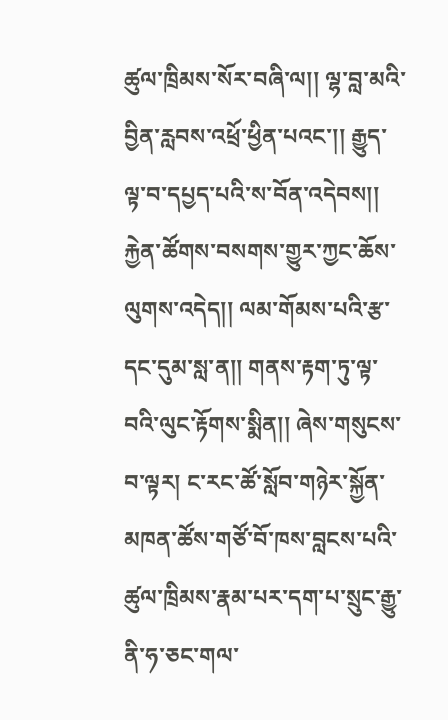ཚུལ་ཁྲིམས་སོར་བཞི་ལ།། ལྷ་བླ་མའི་བྱིན་རླབས་འཕྲོ་ཕྱིན་པའང་།། རྒྱུད་ལྟ་བ་དཔྱད་པའི་ས་བོན་འདེབས།། རྐྱེན་ཚོགས་བསགས་གྱུར་ཀྱང་ཆོས་ལུགས་འདེད།། ལམ་གོམས་པའི་རྩ་དང་དུམ་སླ་ན།། གནས་རྟག་ཏུ་ལྟ་བའི་ལུང་རྟོགས་སྨིན།། ཞེས་གསུངས་བ་ལྟར། ང་རང་ཚོ་སློབ་གཉེར་སྐྱོན་མཁན་ཚོས་གཙོ་བོ་ཁས་བླངས་པའི་ཚུལ་ཁྲིམས་རྣམ་པར་དག་པ་སྲུང་རྒྱུ་ནི་ཧ་ཅང་གལ་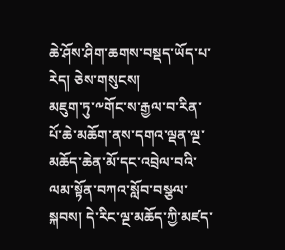ཆེ་ཤོས་ཤིག་ཆགས་བསྡད་ཡོད་པ་རེད། ཅེས་གསུངས།
མཇུག་ཏུ་༸གོང་ས་རྒྱལ་བ་རིན་པོ་ཆེ་མཆོག་ནས་དགའ་ལྡན་ལྔ་མཆོད་ཆེན་མོ་དང་འབྲེལ་བའི་ལམ་སྟོན་བཀའ་སློབ་བསྩལ་སྐབས། དེ་རིང་ལྔ་མཆོད་ཀྱི་མཛད་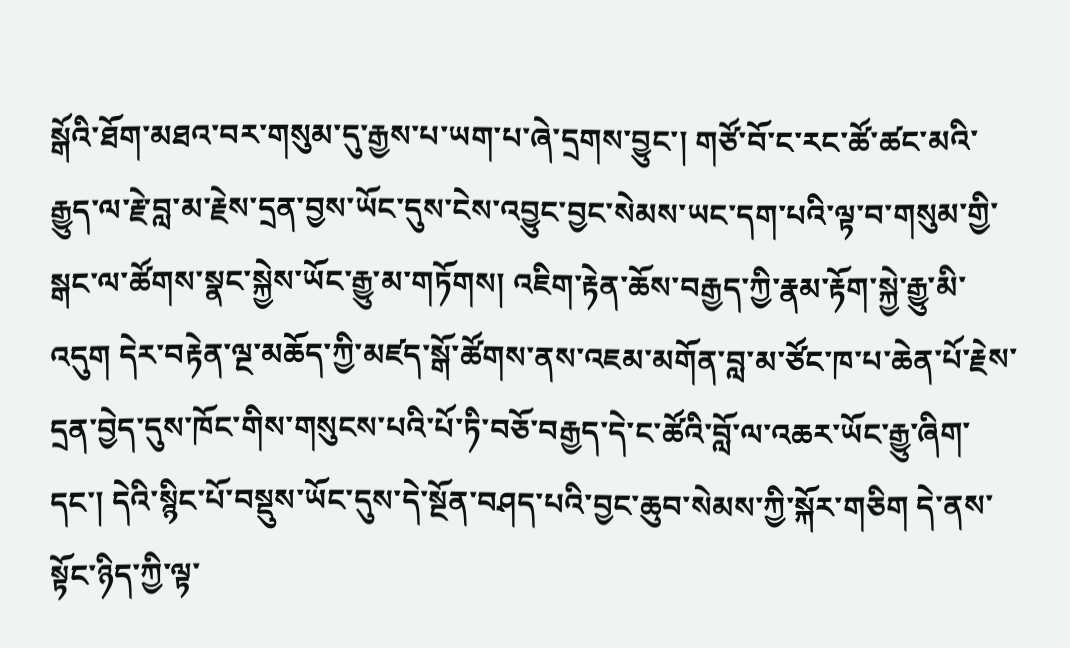སྒོའི་ཐོག་མཐའ་བར་གསུམ་དུ་རྒྱས་པ་ཡག་པ་ཞེ་དྲགས་བྱུང་། གཙོ་བོ་ང་རང་ཚོ་ཚང་མའི་རྒྱུད་ལ་རྗེ་བླ་མ་རྗེས་དྲན་བྱས་ཡོང་དུས་ངེས་འབྱུང་བྱང་སེམས་ཡང་དག་པའི་ལྟ་བ་གསུམ་གྱི་སྒང་ལ་ཚོགས་སྣང་སྐྱེས་ཡོང་རྒྱུ་མ་གཏོགས། འཇིག་རྟེན་ཆོས་བརྒྱད་ཀྱི་རྣམ་རྟོག་སྐྱེ་རྒྱུ་མི་འདུག དེར་བརྟེན་ལྔ་མཆོད་ཀྱི་མཛད་སྒོ་ཚོགས་ནས་འཇམ་མགོན་བླ་མ་ཙོང་ཁ་པ་ཆེན་པོ་རྗེས་དྲན་བྱེད་དུས་ཁོང་གིས་གསུངས་པའི་པོ་ཏི་བཅོ་བརྒྱད་དེ་ང་ཚོའི་བློ་ལ་འཆར་ཡོང་རྒྱུ་ཞིག་དང་། དེའི་སྙིང་པོ་བསྡུས་ཡོང་དུས་དེ་སྔོན་བཤད་པའི་བྱང་ཆུབ་སེམས་ཀྱི་སྐོར་གཅིག དེ་ནས་སྟོང་ཉིད་ཀྱི་ལྟ་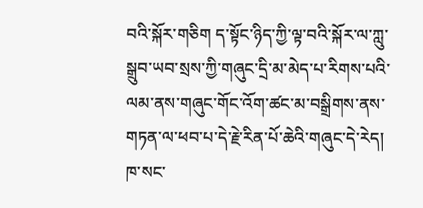བའི་སྐོར་གཅིག ད་སྟོང་ཉིད་ཀྱི་ལྟ་བའི་སྐོར་ལ་ཀླུ་སྒྲུབ་ཡབ་སྲས་ཀྱི་གཞུང་དྲི་མ་མེད་པ་རིགས་པའི་ལམ་ནས་གཞུང་གོང་འོག་ཚང་མ་བསྒྲིགས་ནས་གཏན་ལ་ཕབ་པ་དེ་རྗེ་རིན་པོ་ཆེའི་གཞུང་དེ་རེད། ཁ་སང་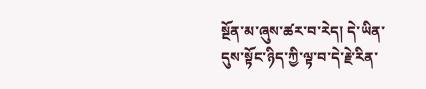སྔོན་མ་ཞུས་ཚར་བ་རེད། དེ་ཡིན་དུས་སྟོང་ཉིད་ཀྱི་ལྟ་བ་དེ་རྗེ་རིན་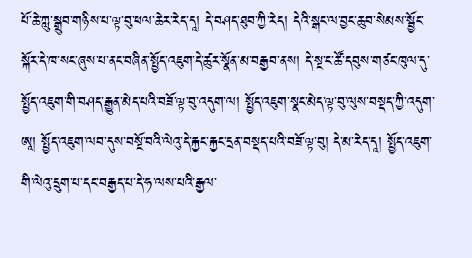པོ་ཆེ་ཀླུ་སྒྲུབ་གཉིས་པ་ལྟ་བུ་ཕལ་ཆེར་རེད་དཱ། དེ་བཤད་ཐུབ་ཀྱི་རེད། དེའི་སྒང་ལ་བྱང་ཆུབ་སེམས་སྦྱོང་སྐོར་དེ་ཁ་སང་ཞུས་པ་ནང་བཞིན་སྤྱོད་འཇུག་དེ་ཚུར་སྣོན་མ་བརྒྱབ་ནས། དེ་སྔ་ང་ཚོ་དབུས་གཙང་ཁུལ་དུ་སྤྱོད་འཇུག་གི་བཤད་རྒྱུན་མེད་པའི་བཟོ་ལྟ་བུ་འདུག་ལ། སྤྱོད་འཇུག་སྣང་མེད་ལྟ་བུ་ལུས་བསྡད་ཀྱི་འདུག་ཨཱ། སྤྱོད་འཇུག་ལབ་དུས་བསྔོ་བའི་ལེའུ་དེ་རྐྱང་རྐྱང་དྲན་བསྡད་པའི་བཟོ་ལྟ་བུ། དེ་མ་རེད་དཱ། སྤྱོད་འཇུག་གི་ལེའུ་དྲུག་པ་དང་བརྒྱད་པ་དེ་ཧ་ལས་པའི་རྒྱལ་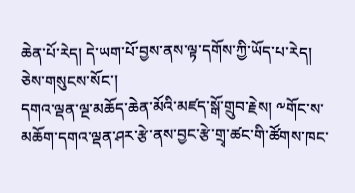ཆེན་པོ་རེད། དེ་ཡག་པོ་བྱས་ནས་ལྟ་དགོས་ཀྱི་ཡོད་པ་རེད། ཅེས་གསུངས་སོང་།
དགའ་ལྡན་ལྔ་མཆོད་ཆེན་མོའི་མཛད་སྒོ་གྲུབ་རྗེས། ༸གོང་ས་མཆོག་དགའ་ལྡན་ཤར་རྩེ་ནས་བྱང་རྩེ་གྲྭ་ཚང་གི་ཚོགས་ཁང་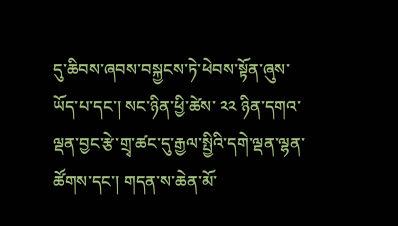དུ་ཆིབས་ཞབས་བསྐྱངས་ཏེ་ཕེབས་སྟོན་ཞུས་ཡོད་པ་དང་། སང་ཉིན་ཕྱི་ཚེས་ ༢༢ ཉིན་དགའ་ལྡན་བྱང་རྩེ་གྲྭ་ཚང་དུ་རྒྱལ་སྤྱིའི་དགེ་ལྡན་ལྷན་ཚོགས་དང་། གདན་ས་ཆེན་མོ་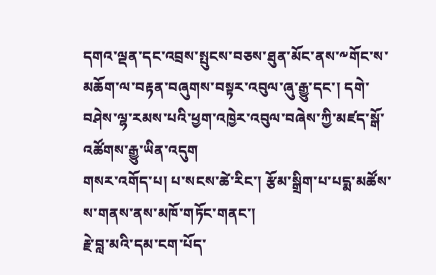དགའ་ལྡན་དང་འབྲས་སྤུངས་བཅས་ཐུན་མོང་ནས་༸གོང་ས་མཆོག་ལ་བརྟན་བཞུགས་བསྟར་འབུལ་ཞུ་རྒྱུ་དང་། དགེ་བཤེས་ལྷ་རམས་པའི་ཕྱག་འཁྱེར་འབུལ་བཞེས་ཀྱི་མཛད་སྒོ་འཚོགས་རྒྱུ་ཡིན་འདུག
གསར་འགོད་པ། པ་སངས་ཚེ་རིང་། རྩོམ་སྒྲིག་པ་པདྨ་མཚོས་ས་གནས་ནས་མཁོ་གཏོང་གནང་།
རྗེ་བླ་མའི་དམ་ངག་པོད་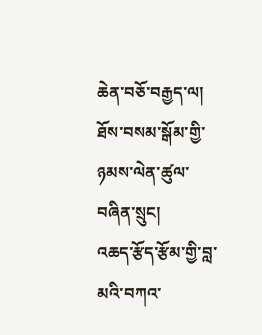ཆེན་བཅོ་བརྒྱད་ལ།
ཐོས་བསམ་སྒོམ་གྱི་ཉམས་ལེན་ཚུལ་བཞིན་སྲུང།
འཆད་རྩོད་རྩོམ་གྱི་བླ་མའི་བཀའ་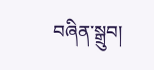བཞིན་སྒྲུབ།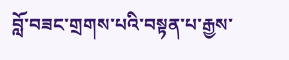བློ་བཟང་གྲགས་པའི་བསྟན་པ་རྒྱས་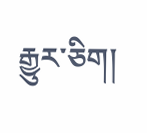རྒྱུར་ཅིག།